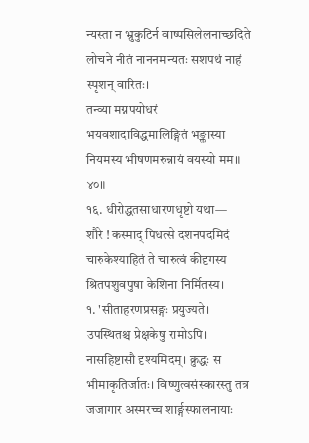न्यस्ता न भ्रुकुटिर्न वाष्पसिलेलनाच्छदिते लोचने नीतं नाननमन्यतः सशपथं नाहं स्पृशन् वारितः।
तन्व्या मग्नपयोधरं भयवशादाविद्धमालिङ्गितं भङ्क्तास्या नियमस्य भीषणमरुन्नायं वयस्यो मम॥ ४०॥
१६. धीरोद्धतसाधारणधृष्टो यथा—
शौरे ! कस्माद् पिधत्से दशनपदमिदं चारुकेश्याहितं ते चारुत्वं कीदृगस्य श्रितपशुवपुषा केशिना निर्मितस्य।
१. 'सीताहरणप्रसङ्गः प्रयुज्यते। उपस्थितश्च प्रेक्षकेषु रामोऽपि। नासहिष्टासौ दृश्यमिदम्। क्रुद्धः स भीमाकृतिर्जातः। विष्णुत्वसंस्कारस्तु तत्र जजागार अस्मरच्च शार्ङ्गस्फालनायाः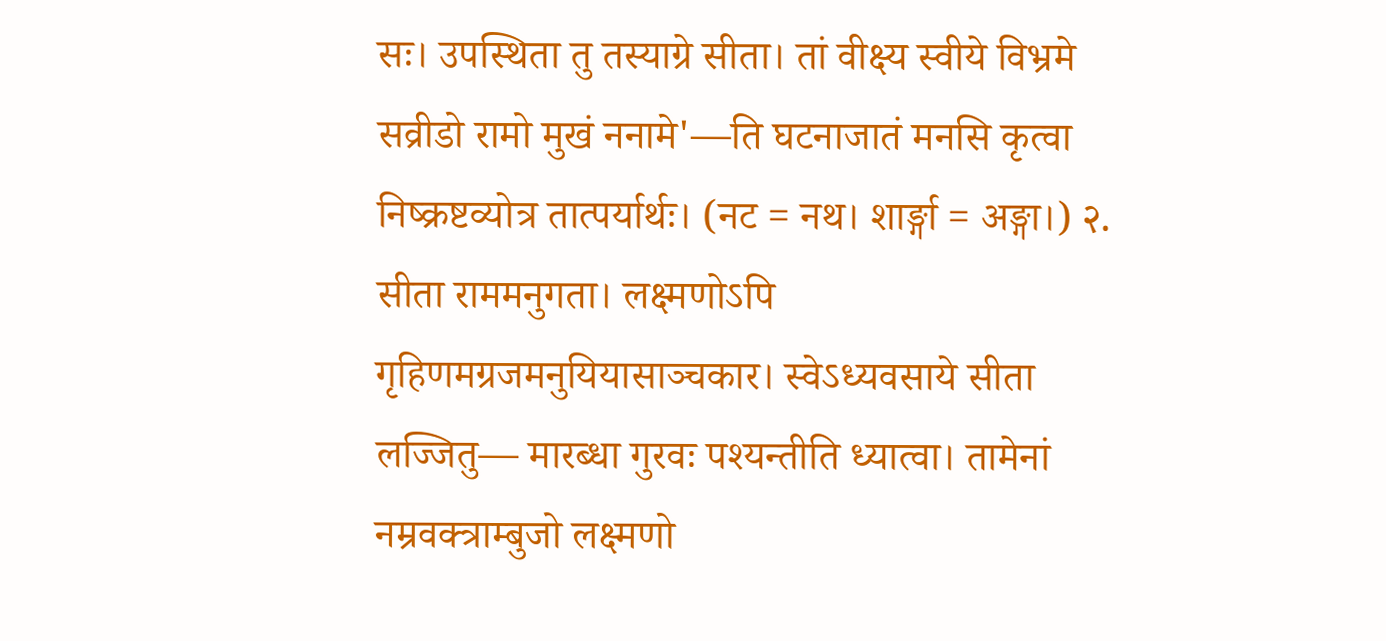सः। उपस्थिता तु तस्याग्रे सीता। तां वीक्ष्य स्वीये विभ्रमे सव्रीडो रामो मुखं ननामे'—ति घटनाजातं मनसि कृत्वा निष्क्रष्टव्योत्र तात्पर्यार्थः। (नट = नथ। शार्ङ्गा = अङ्गा।) २. सीता राममनुगता। लक्ष्मणोऽपि गृहिणमग्रजमनुयियासाञ्चकार। स्वेऽध्यवसाये सीता लज्जितु— मारब्धा गुरवः पश्यन्तीति ध्यात्वा। तामेनां नम्रवक्त्राम्बुजो लक्ष्मणो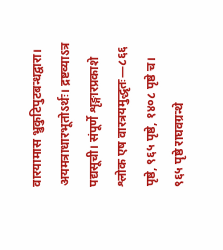वारयामास भ्रुकुटिपुटबन्धद्वारा। अयमत्राधारभूतोऽर्थः। द्रष्टव्याऽत्र पद्यसूची। संपूर्णे शृङ्गारप्रकाशे श्लोक एष वारत्रयमुद्धृतः—८६६ पृष्ठे, ९६५ पृष्ठे, १४०८ पृष्ठे च। ९६५ पृष्ठे राघवग्रन्थे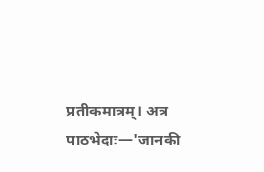प्रतीकमात्रम्। अत्र पाठभेदाः—'जानकी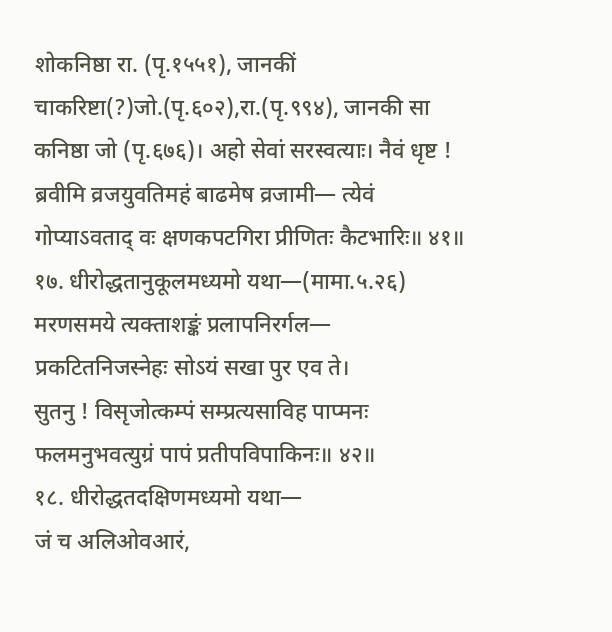शोकनिष्ठा रा. (पृ.१५५१), जानकीं चाकरिष्टा(?)जो.(पृ.६०२),रा.(पृ.९९४), जानकी सा कनिष्ठा जो (पृ.६७६)। अहो सेवां सरस्वत्याः। नैवं धृष्ट ! ब्रवीमि व्रजयुवतिमहं बाढमेष व्रजामी— त्येवं गोप्याऽवताद् वः क्षणकपटगिरा प्रीणितः कैटभारिः॥ ४१॥
१७. धीरोद्धतानुकूलमध्यमो यथा—(मामा.५.२६)
मरणसमये त्यक्ताशङ्कं प्रलापनिरर्गल— प्रकटितनिजस्नेहः सोऽयं सखा पुर एव ते।
सुतनु ! विसृजोत्कम्पं सम्प्रत्यसाविह पाप्मनः फलमनुभवत्युग्रं पापं प्रतीपविपाकिनः॥ ४२॥
१८. धीरोद्धतदक्षिणमध्यमो यथा—
जं च अलिओवआरं,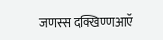जणस्स दक्खिण्णआऍ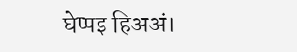घेप्पइ हिअअं।